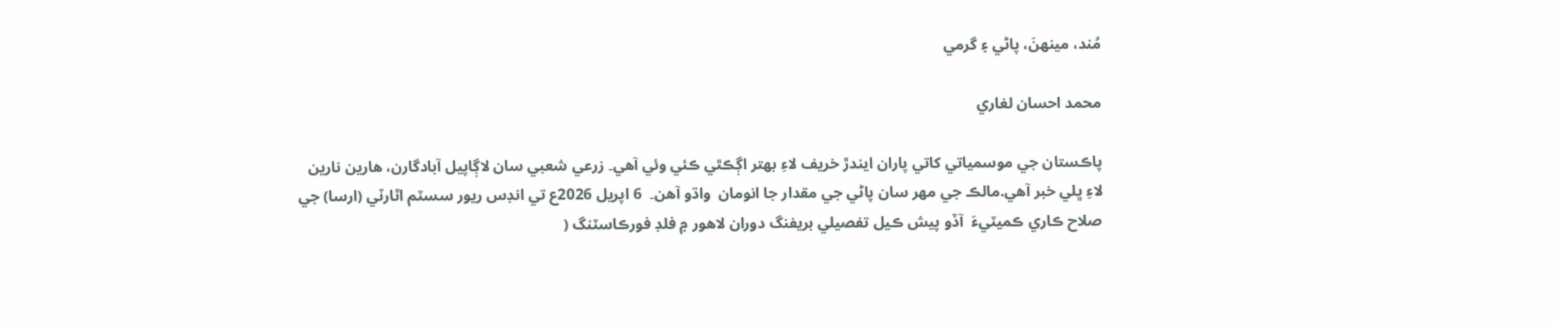مُند، مينھنَ، پاڻي ۽ گرمي

محمد احسان لغاري

پاڪستان جي موسمياتي کاتي پاران ايندڙ خريف لاءِ بھتر اڳڪٿي ڪئي وئي آهي۔ زرعي شعبي سان لاڳاپيل آبادگارن، ھارين نارين  لاءِ ڀلي خبر آھي.مالڪ جي مھر سان پاڻي جي مقدار جا انومان  واڌو آھن۔  6 اپريل 2026ع تي انڊس ريور سسٽم اٿارٽي (ارسا) جي صلاح ڪاري ڪميٽيءَ  آڏو پيش ڪيل تفصيلي بريفنگ دوران لاهور ۾ فلڊ فورڪاسٽنگ (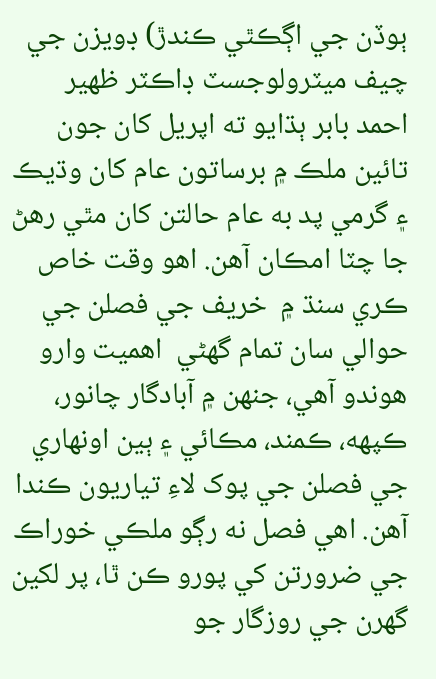ٻوڏن جي اڳڪٿي ڪندڙ) ڊويزن جي چيف ميٽرولوجسٽ ڊاڪٽر ظهير احمد بابر ٻڌايو ته اپريل کان جون تائين ملڪ ۾ برساتون عام کان وڌيڪ ۽ گرمي پد به عام حالتن کان مٿي رهڻ جا چٽا امڪان آهن. اھو وقت خاص ڪري سنڌ ۾  خريف جي فصلن جي حوالي سان تمام گھڻي  اهميت وارو هوندو آهي، جنهن ۾ آبادگار چانور، ڪپهه، ڪمند، مڪائي ۽ ٻين اونهاري جي فصلن جي پوک لاءِ تياريون ڪندا آهن. اهي فصل نه رڳو ملڪي خوراڪ جي ضرورتن کي پورو ڪن ٿا، پر لکين گهرن جي روزگار جو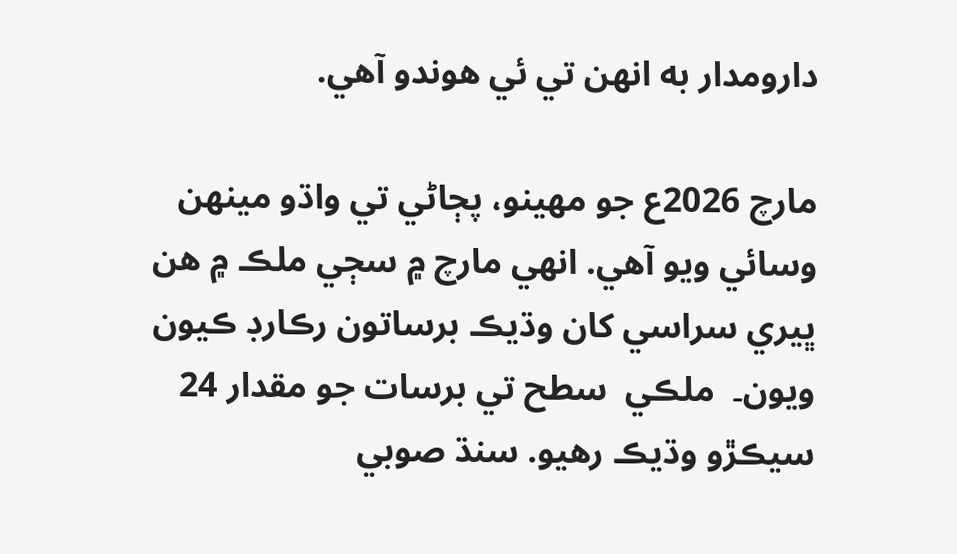دارومدار به انهن تي ئي هوندو آهي.

مارچ 2026ع جو مهينو، پڄاڻي تي واڌو مينھن وسائي ويو آھي. انھي مارچ ۾ سڄي ملڪ ۾ هن ڀيري سراسي کان وڌيڪ برساتون رڪارڊ ڪيون ويون۔  ملڪي  سطح تي برسات جو مقدار 24 سيڪڙو وڌيڪ رهيو. سنڌ صوبي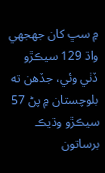۾ سڀ کان جھجھي واڌ 129 سيڪڙو ڏٺي وئي، جڏهن ته بلوچستان ۾ پڻ 57 سيڪڙو وڌيڪ برساتون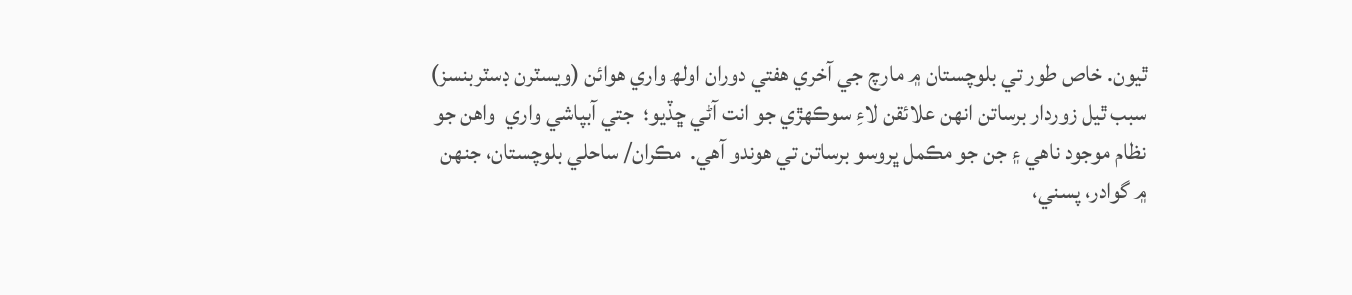ٿيون. خاص طور تي بلوچستان ۾ مارچ جي آخري هفتي دوران اولھ واري ھوائن (ويسٽرن ڊسٽربنسز) سبب ٿيل زوردار برساتن انهن علائقن لاءِ سوڪھڙي جو انت آڻي ڇڏيو؛  جتي آبپاشي واري  واهن جو نظام موجود ناھي ۽ جن جو مڪمل ڀروسو برساتن تي هوندو آهي.  مڪران/ ساحلي بلوچستان، جنهن ۾ گوادر، پسني،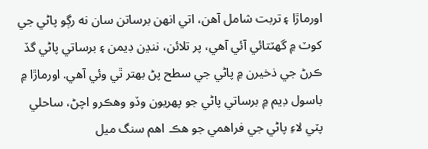اورماڙا ۽ تربت شامل آهن، اتي انهن برساتن سان نه رڳو پاڻي جي کوٽ ۾ گهٽتائي آئي آهي، پر تلائن، ننڍن ڊيمن ۽ برساتي پاڻي گڏ ڪرڻ جي ذخيرن ۾ پاڻي جي سطح پڻ بهتر ٿي وئي آهي. اورماڙا ۾ باسول ڊيم ۾ برساتي پاڻي جو پهريون وڏو وهڪرو اچڻ، ساحلي پٽي لاءِ پاڻي جي فراهمي جو هڪ اهم سنگ ميل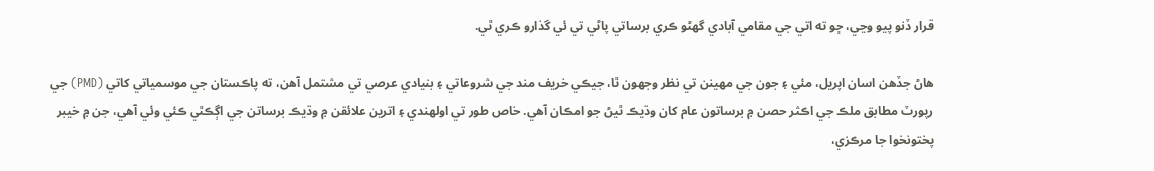قرار ڏنو پيو وڃي، ڇو ته اتي جي مقامي آبادي گهڻو ڪري برساتي پاڻي تي ئي گذارو ڪري ٿي.

هاڻ جڏهن اسان اپريل، مئي ۽ جون جي مهينن تي نظر وجهون ٿا، جيڪي خريف مند جي شروعاتي ۽ بنيادي عرصي تي مشتمل آهن، ته پاڪستان جي موسمياتي کاتي (PMD) جي رپورٽ مطابق ملڪ جي اڪثر حصن ۾ برساتون عام کان وڌيڪ ٿيڻ جو امڪان آهي. خاص طور تي اولهندي ۽ اترين علائقن ۾ وڌيڪ برساتن جي اڳڪٿي ڪئي وئي آهي، جن ۾ خيبر پختونخوا جا مرڪزي،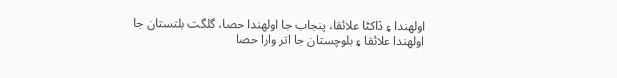اولهندا ۽ ڏاکڻا علائقا، پنجاب جا اولهندا حصا، گلگت بلتستان جا اولهندا علائقا ۽ بلوچستان جا اتر وارا حصا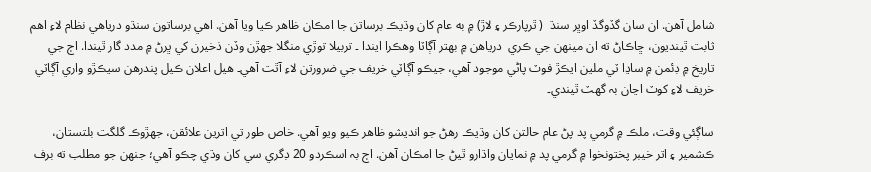شامل آهن. ان سان گڏوگڏ اوڀر سنڌ  ( ٿرپارڪر ۽ لاڙ) ۾ به عام کان وڌيڪ برساتن جا امڪان ظاهر ڪيا ويا آهن. اهي برساتون سنڌو درياھي نظام لاءِ اهم ثابت ٿينديون، ڇاڪاڻ ته ان مينھن جي ڪري  درياھن ۾ بھتر آڳاٽا وھڪرا ايندا ۔ تربيلا توڙي منگلا جهڙن وڏن ذخيرن کي ڀرڻ ۾ مدد گار ٿيندا. اڄ جي تاريخ ۾ ڊئمن ۾ ساڍا ٽي ملين ايڪڙ فوٽ پاڻي موجود آھي، جيڪو آڳاٽي خريف جي ضرورتن لاءِ آٿت آھي۔ ھيل اعلان ڪيل پندرھن سيڪڙو واري آڳاٽي خريف لاءِ کوٽ اڃان بہ گھٽ ٿيندي۔

ساڳئي وقت، ملڪ ۾ گرمي پد پڻ عام حالتن کان وڌيڪ رهڻ جو انديشو ظاهر ڪيو ويو آهي. خاص طور تي اترين علائقن، جهڙوڪ گلگت بلتستان، ڪشمير ۽ اتر خيبر پختونخوا ۾ گرمي پد ۾ نمايان واڌارو ٿيڻ جا امڪان آهن. اڄ بہ اسڪردو 20 ڊگري سي کان وڌي چڪو آھي؛ جنھن جو مطلب ته برف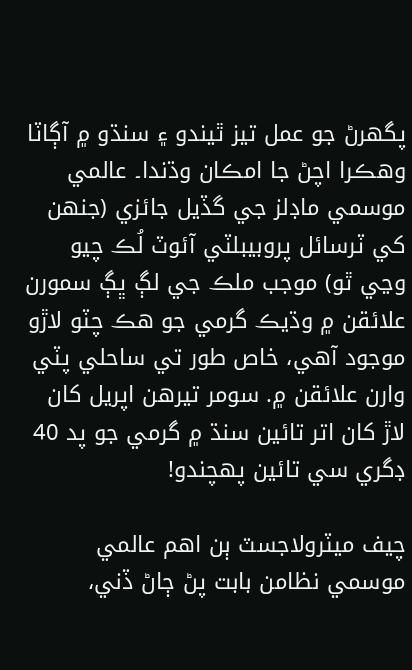پگھرڻ جو عمل تيز ٿيندو ۽ سنڌو ۾ آڳاٽا وھڪرا اچڻ جا امڪان وڌندا۔ عالمي موسمي ماڊلز جي گڏيل جائزي (جنهن کي ٽرسائل پروبيبلٽي آئوٽ لُڪ چيو وڃي ٿو) موجب ملڪ جي لڳ ڀڳ سمورن علائقن ۾ وڌيڪ گرمي جو هڪ چٽو لاڙو موجود آهي، خاص طور تي ساحلي پٽي وارن علائقن ۾. سومر تيرھن اپريل کان لاڙ کان اتر تائين سنڌ ۾ گرمي جو پد 40 ڊگري سي تائين پھچندو!

چيف ميٽرولاجسٽ ٻن اهم عالمي موسمي نظامن بابت پڻ ڄاڻ ڏني،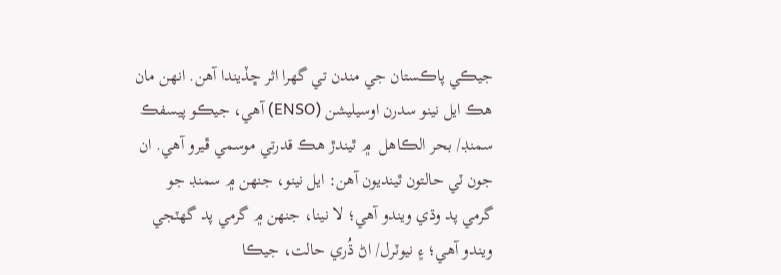جيڪي پاڪستان جي مندن تي گهرا اثر ڇڏيندا آهن. انهن مان هڪ ايل نينو سدرن اوسيليشن (ENSO) آهي، جيڪو پيسفڪ سمنڊ/ بحر الڪاھل  ۾ ٿيندڙ هڪ قدرتي موسمي ڦيرو آهي. ان جون ٽي حالتون ٿينديون آهن: ايل نينو، جنهن ۾ سمنڊ جو گرمي پد وڌي ويندو آهي؛ لا نينا، جنهن ۾ گرمي پد گهٽجي ويندو آهي؛ ۽ نيوٽرل/ اڻ ڌُري حالت، جيڪا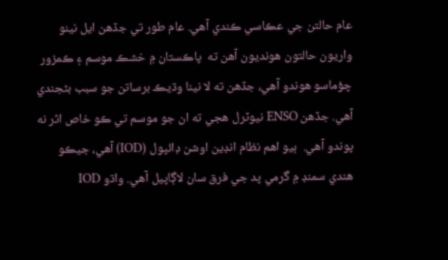عام حالتن جي عڪاسي ڪندي آهي. عام طور تي جڏھن ايل نينو  واريون حالتون ھونديون آھن ته  پاڪستان ۾ خشڪ موسم ۽ ڪمزور چؤماسو ھوندو آهي، جڏهن ته لا نينا وڌيڪ برساتن جو سبب بڻجندي آهي. جڏهن ENSO نيوٽرل هجي ته ان جو موسم تي ڪو خاص اثر نه پوندو آهي.  ٻيو اهم نظام انڊين اوشن ڊائپول (IOD) آهي، جيڪو ھندي سمنڊ ۾ گرمي پد جي فرق سان لاڳاپيل آهي. واڌو IOD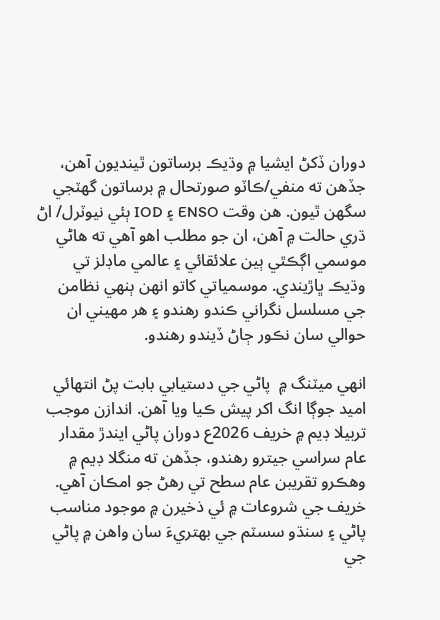دوران ڏکڻ ايشيا ۾ وڌيڪ برساتون ٿينديون آهن، جڏهن ته منفي/ڪاٽو صورتحال ۾ برساتون گهٽجي سگهن ٿيون. هن وقت ENSO ۽ IOD ٻئي نيوٽرل/ اڻ ڌري حالت ۾ آهن، ان جو مطلب اهو آهي ته هاڻي موسمي اڳڪٿي ٻين علائقائي ۽ عالمي ماڊلز تي وڌيڪ ڀاڙيندي. موسمياتي کاتو انهن ٻنهي نظامن جي مسلسل نگراني ڪندو رھندو ۽ هر مهيني ان حوالي سان نڪور ڄاڻ ڏيندو رهندو.

انھي ميٽنگ ۾  پاڻي جي دستيابي بابت پڻ انتهائي اميد جوڳا انگ اکر پيش ڪيا ويا آهن. اندازن موجب تربيلا ڊيم ۾ خريف 2026ع دوران پاڻي ايندڙ مقدار عام سراسي جيترو رهندو، جڏهن ته منگلا ڊيم ۾ وهڪرو تقريبن عام سطح تي رهڻ جو امڪان آهي. خريف جي شروعات ۾ ئي ذخيرن ۾ موجود مناسب پاڻي ۽ سنڌو سسٽم جي بهتريءَ سان واهن ۾ پاڻي جي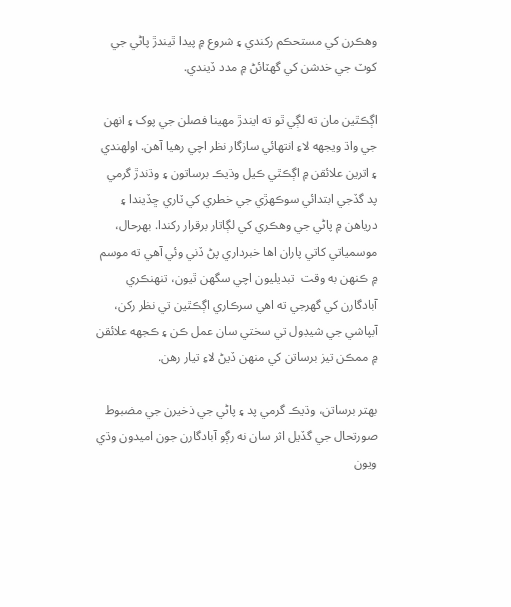وھڪرن کي مستحڪم رکندي ۽ شروع ۾ پيدا ٿيندڙ پاڻي جي کوٽ جي خدشن کي گهٽائڻ ۾ مدد ڏيندي.

اڳڪٿين مان ته لڳي ٿو ته ايندڙ مهينا فصلن جي پوک ۽ انهن جي واڌ ويجهه لاءِ انتهائي سازگار نظر اچي رهيا آهن. اولهندي ۽ اترين علائقن ۾ اڳڪٿي ڪيل وڌيڪ برساتون ۽ وڌندڙ گرمي پد گڏجي ابتدائي سوڪھڙي جي خطري کي ٽاري ڇڏيندا ۽ درياھن ۾ پاڻي جي وهڪري کي لڳاتار برقرار رکندا. بهرحال، موسمياتي کاتي پاران اها خبرداري پڻ ڏني وئي آهي ته موسم ۾ ڪنهن به وقت  تبديليون اچي سگهن ٿيون، تنهنڪري آبادگارن کي گهرجي ته اهي سرڪاري اڳڪٿين تي نظر رکن، آبپاشي جي شيڊول تي سختي سان عمل ڪن ۽ ڪجهه علائقن ۾ ممڪن تيز برساتن کي منهن ڏيڻ لاءِ تيار رهن.

بهتر برساتن، وڌيڪ گرمي پد ۽ پاڻي جي ذخيرن جي مضبوط صورتحال جي گڏيل اثر سان نه رڳو آبادگارن جون اميدون وڌي ويون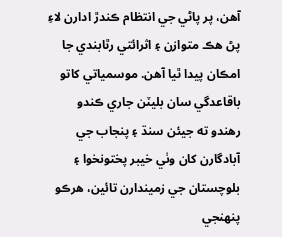آهن، پر پاڻي جي انتظام ڪندڙ ادارن لاءِ پڻ هڪ متوازن ۽ اثرائتي رٿابندي جا امڪان پيدا ٿيا آهن. موسمياتي کاتو باقاعدگي سان بليٽن جاري ڪندو رهندو ته جيئن سنڌ ۽ پنجاب جي آبادگارن کان وٺي خيبر پختونخوا ۽ بلوچستان جي زميندارن تائين، هرڪو پنهنجي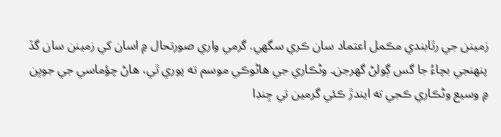زمينن جي رٿابندي مڪمل اعتماد سان ڪري سگهي. گرمي واري صورتحال ۾ اسان کي زمينن سان گڏ پنھنجي بچاءُ جا گس ڳولڻ گھرجن۔ وڻڪاري جي ھاڻوڪي موسم ته پوري ٿي، ھاڻ چؤماسي جي جوڀن ۾ وسيع وڻڪاري ڪجي ته ايندڙ ڪئي گرمين تي ڇنڊا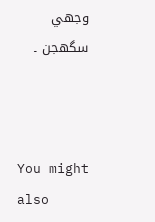وجھي سگھجن ۔



You might also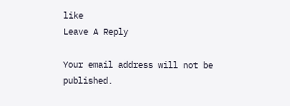like
Leave A Reply

Your email address will not be published.